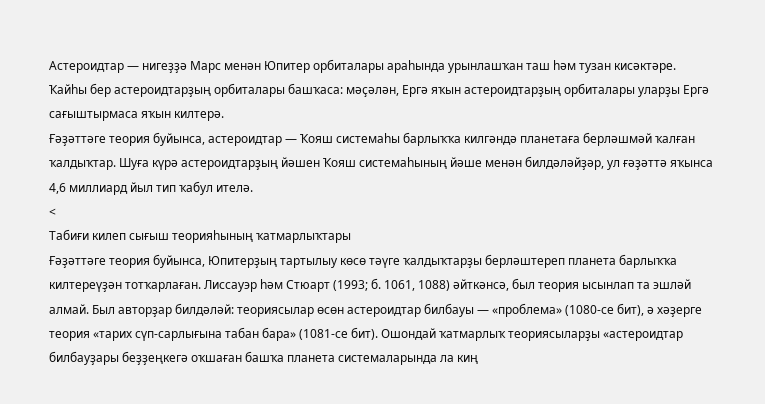Астероидтар — нигеҙҙә Марс менән Юпитер орбиталары араһында урынлашҡан таш һәм тузан кисәктәре.
Ҡайһы бер астероидтарҙың орбиталары башҡаса: мәҫәлән, Ергә яҡын астероидтарҙың орбиталары уларҙы Ергә сағыштырмаса яҡын килтерә.
Ғәҙәттәге теория буйынса, астероидтар — Ҡояш системаһы барлыҡҡа килгәндә планетаға берләшмәй ҡалған ҡалдыҡтар. Шуға күрә астероидтарҙың йәшен Ҡояш системаһының йәше менән билдәләйҙәр, ул ғәҙәттә яҡынса 4,6 миллиард йыл тип ҡабул ителә.
<
Табиғи килеп сығыш теорияһының ҡатмарлыҡтары
Ғәҙәттәге теория буйынса, Юпитерҙың тартылыу көсө тәүге ҡалдыҡтарҙы берләштереп планета барлыҡҡа килтереүҙән тотҡарлаған. Лиссауэр һәм Стюарт (1993; б. 1061, 1088) әйткәнсә, был теория ысынлап та эшләй алмай. Был авторҙар билдәләй: теориясылар өсөн астероидтар билбауы — «проблема» (1080-се бит), ә хәҙерге теория «тарих сүп-сарлығына табан бара» (1081-се бит). Ошондай ҡатмарлыҡ теориясыларҙы «астероидтар билбауҙары беҙҙеңкегә оҡшаған башҡа планета системаларында ла киң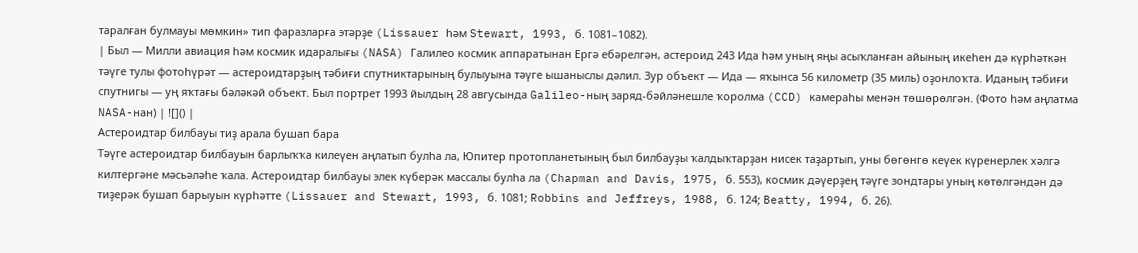таралған булмауы мөмкин» тип фаразларға этәрҙе (Lissauer һәм Stewart, 1993, б. 1081–1082).
| Был — Милли авиация һәм космик идаралығы (NASA) Галилео космик аппаратынан Ергә ебәрелгән, астероид 243 Ида һәм уның яңы асыҡланған айының икеһен дә күрһәткән тәүге тулы фотоһүрәт — астероидтарҙың тәбиғи спутниктарының булыуына тәүге ышаныслы дәлил. Зур объект — Ида — яҡынса 56 километр (35 миль) оҙонлоҡта. Иданың тәбиғи спутнигы — уң яҡтағы бәләкәй объект. Был портрет 1993 йылдың 28 авгусында Galileo-ның заряд-бәйләнешле ҡоролма (CCD) камераһы менән төшөрөлгән. (Фото һәм аңлатма NASA-нан) | ![]() |
Астероидтар билбауы тиҙ арала бушап бара
Тәүге астероидтар билбауын барлыҡҡа килеүен аңлатып булһа ла, Юпитер протопланетының был билбауҙы ҡалдыҡтарҙан нисек таҙартып, уны бөгөнгө кеүек күренерлек хәлгә килтергәне мәсьәләһе ҡала. Астероидтар билбауы элек күберәк массалы булһа ла (Chapman and Davis, 1975, б. 553), космик дәүерҙең тәүге зондтары уның көтөлгәндән дә тиҙерәк бушап барыуын күрһәтте (Lissauer and Stewart, 1993, б. 1081; Robbins and Jeffreys, 1988, б. 124; Beatty, 1994, б. 26).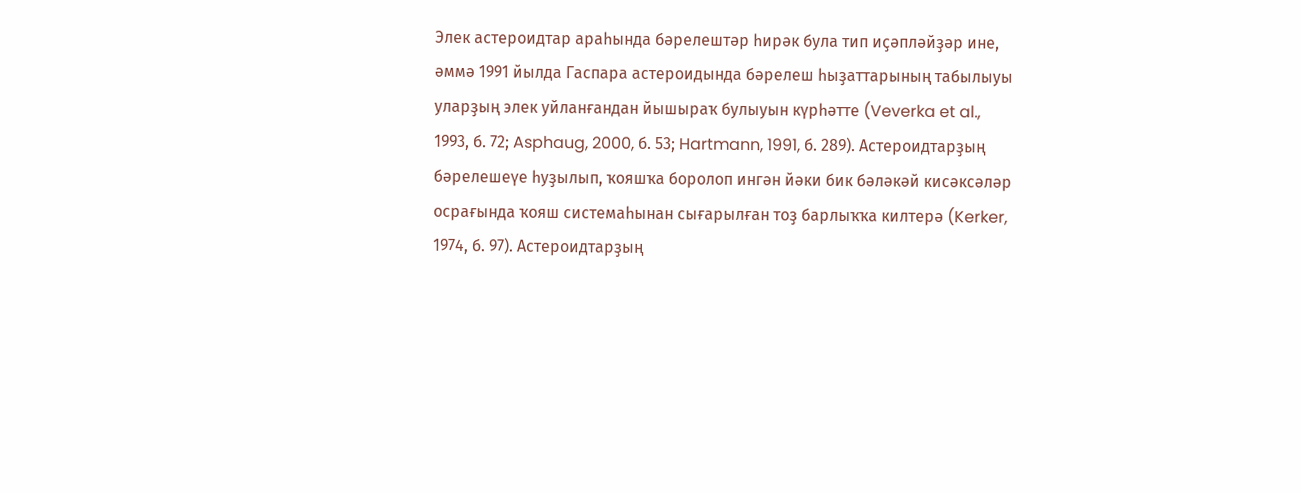Элек астероидтар араһында бәрелештәр һирәк була тип иҫәпләйҙәр ине, әммә 1991 йылда Гаспара астероидында бәрелеш һыҙаттарының табылыуы уларҙың элек уйланғандан йышыраҡ булыуын күрһәтте (Veverka et al., 1993, б. 72; Asphaug, 2000, б. 53; Hartmann, 1991, б. 289). Астероидтарҙың бәрелешеүе һуҙылып, ҡояшҡа боролоп ингән йәки бик бәләкәй кисәксәләр осрағында ҡояш системаһынан сығарылған тоҙ барлыҡҡа килтерә (Kerker, 1974, б. 97). Астероидтарҙың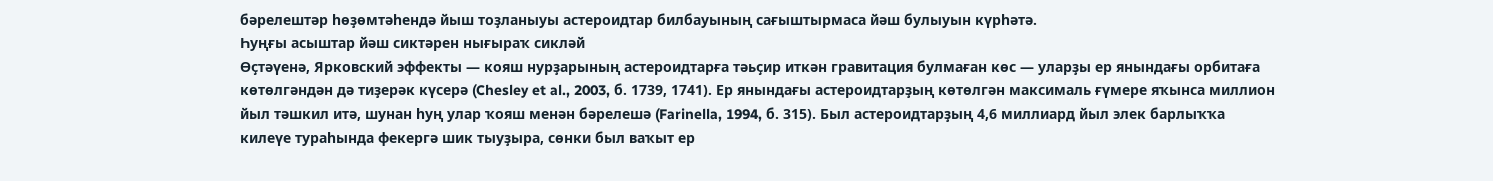бәрелештәр һөҙөмтәһендә йыш тоҙланыуы астероидтар билбауының сағыштырмаса йәш булыуын күрһәтә.
Һуңғы асыштар йәш сиктәрен нығыраҡ сикләй
Өҫтәүенә, Ярковский эффекты — кояш нурҙарының астероидтарға тәьҫир иткән гравитация булмаған көс — уларҙы ер янындағы орбитаға көтөлгәндән дә тиҙерәк күсерә (Chesley et al., 2003, б. 1739, 1741). Ер янындағы астероидтарҙың көтөлгән максималь ғүмере яҡынса миллион йыл тәшкил итә, шунан һуң улар ҡояш менән бәрелешә (Farinella, 1994, б. 315). Был астероидтарҙың 4,6 миллиард йыл элек барлыҡҡа килеүе тураһында фекергә шик тыуҙыра, сөнки был ваҡыт ер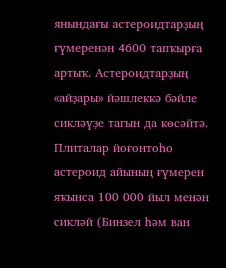янындағы астероидтарҙың ғүмеренән 4600 тапҡырға артыҡ. Астероидтарҙың «айҙары» йәшлеккә бәйле сикләүҙе тагын да көсәйтә. Плиталар йоғонтоһо астероид айының ғүмерен яҡынса 100 000 йыл менән сикләй (Бинзел һәм ван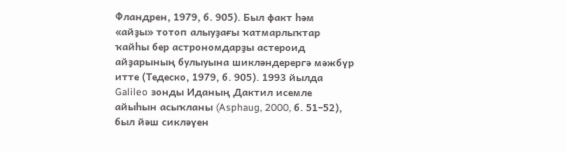Фландрен, 1979, б. 905). Был факт һәм «айҙы» тотоп алыуҙағы ҡатмарлыҡтар ҡайһы бер астрономдарҙы астероид айҙарының булыуына шикләндерергә мәжбүр итте (Тедеско, 1979, б. 905). 1993 йылда Galileo зонды Иданың Дактил исемле айыһын асыҡланы (Asphaug, 2000, б. 51–52), был йәш сикләүен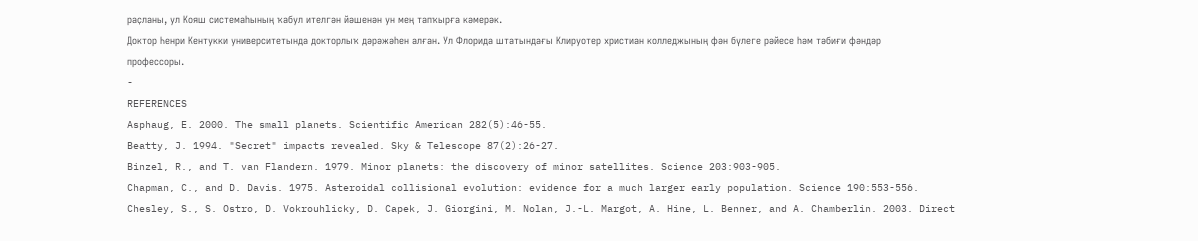раҫланы, ул Кояш системаһының ҡабул ителгән йәшенән ун мең тапҡырға кәмерәк.
Доктор Һенри Кентукки университетында докторлыҡ дәрәжәһен алған. Ул Флорида штатындағы Клируотер христиан колледжының фән бүлеге рәйесе һәм тәбиғи фәндәр профессоры.
-
REFERENCES
Asphaug, E. 2000. The small planets. Scientific American 282(5):46-55.
Beatty, J. 1994. "Secret" impacts revealed. Sky & Telescope 87(2):26-27.
Binzel, R., and T. van Flandern. 1979. Minor planets: the discovery of minor satellites. Science 203:903-905.
Chapman, C., and D. Davis. 1975. Asteroidal collisional evolution: evidence for a much larger early population. Science 190:553-556.
Chesley, S., S. Ostro, D. Vokrouhlicky, D. Capek, J. Giorgini, M. Nolan, J.-L. Margot, A. Hine, L. Benner, and A. Chamberlin. 2003. Direct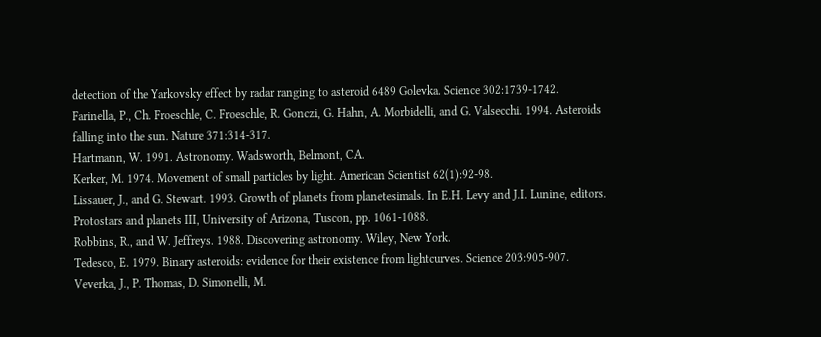detection of the Yarkovsky effect by radar ranging to asteroid 6489 Golevka. Science 302:1739-1742.
Farinella, P., Ch. Froeschle, C. Froeschle, R. Gonczi, G. Hahn, A. Morbidelli, and G. Valsecchi. 1994. Asteroids falling into the sun. Nature 371:314-317.
Hartmann, W. 1991. Astronomy. Wadsworth, Belmont, CA.
Kerker, M. 1974. Movement of small particles by light. American Scientist 62(1):92-98.
Lissauer, J., and G. Stewart. 1993. Growth of planets from planetesimals. In E.H. Levy and J.I. Lunine, editors. Protostars and planets III, University of Arizona, Tuscon, pp. 1061-1088.
Robbins, R., and W. Jeffreys. 1988. Discovering astronomy. Wiley, New York.
Tedesco, E. 1979. Binary asteroids: evidence for their existence from lightcurves. Science 203:905-907.
Veverka, J., P. Thomas, D. Simonelli, M.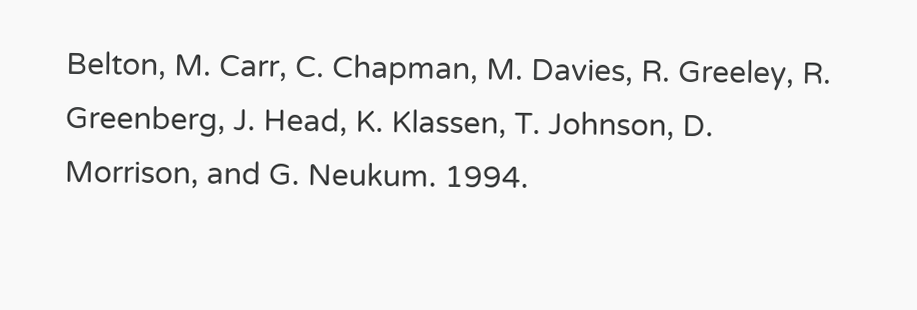Belton, M. Carr, C. Chapman, M. Davies, R. Greeley, R. Greenberg, J. Head, K. Klassen, T. Johnson, D.
Morrison, and G. Neukum. 1994.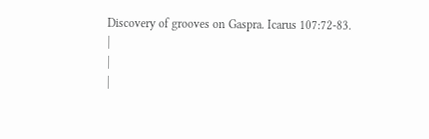Discovery of grooves on Gaspra. Icarus 107:72-83.
|
|
|